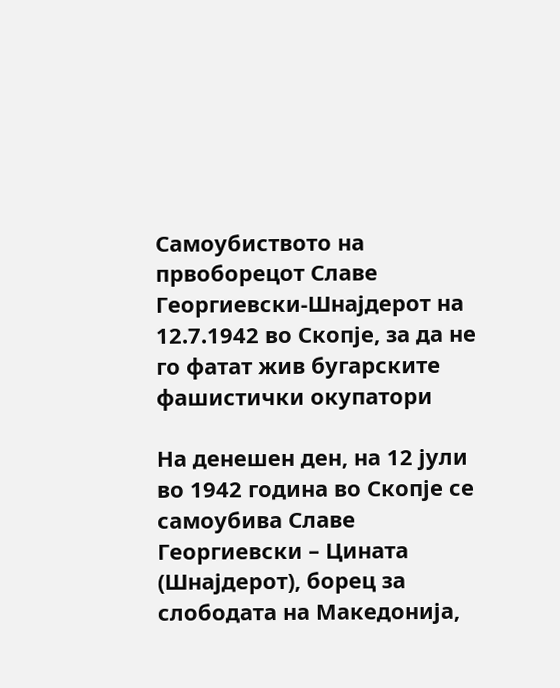Самоубиството на првоборецот Славе Георгиевски-Шнајдерот на 12.7.1942 во Скопје, за да не го фатат жив бугарските фашистички окупатори

На денешен ден, на 12 јули во 1942 година во Скопје се самоубива Славе Георгиевски – Цината (Шнајдерот), борец за слободата на Македонија,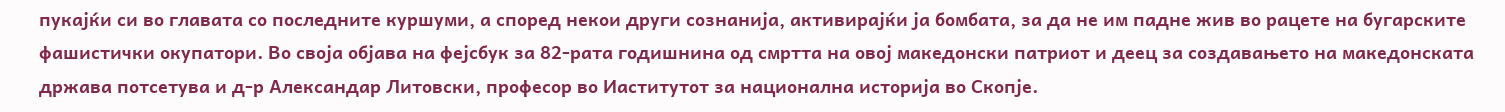пукајќи си во главата со последните куршуми, а според некои други сознанија, активирајќи ја бомбата, за да не им падне жив во рацете на бугарските фашистички окупатори. Во своја објава на фејсбук за 82-рата годишнина од смртта на овој македонски патриот и деец за создавањето на македонската држава потсетува и д-р Александар Литовски, професор во Иаститутот за национална историја во Скопје.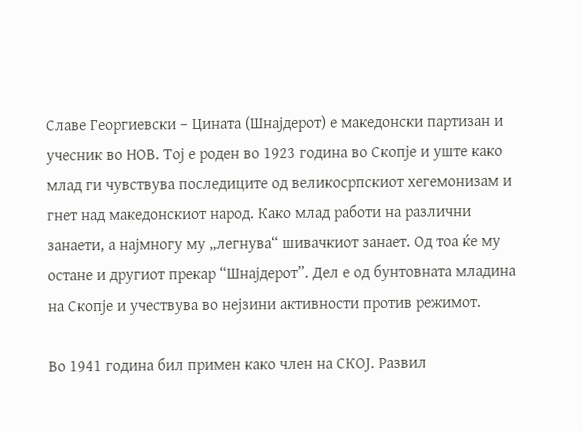Славе Георгиевски – Цината (Шнајдерот) е македонски партизан и учесник во НОВ. Тој е роден во 1923 година во Скопје и уште како млад ги чувствува последиците од великосрпскиот хегемонизам и гнет над македонскиот народ. Како млад работи на различни занаети, а најмногу му „легнува“ шивачкиот занает. Од тоа ќе му остане и другиот прекар “Шнајдерот”. Дел е од бунтовната младина на Скопје и учествува во нејзини активности против режимот.

Во 1941 година бил примен како член на СКОЈ. Развил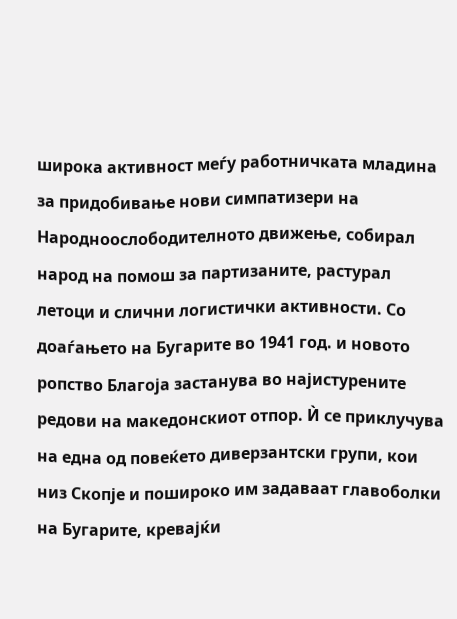широка активност меѓу работничката младина за придобивање нови симпатизери на Народноослободителното движење, собирал народ на помош за партизаните, растурал летоци и слични логистички активности. Со доаѓањето на Бугарите во 1941 год. и новото ропство Благоја застанува во најистурените редови на македонскиот отпор. Ѝ се приклучува на една од повеќето диверзантски групи, кои низ Скопје и пошироко им задаваат главоболки на Бугарите, кревајќи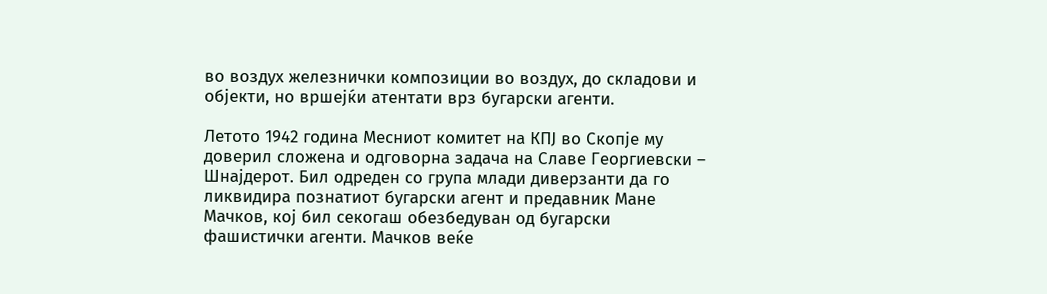во воздух железнички композиции во воздух, до складови и објекти, но вршејќи атентати врз бугарски агенти.

Летото 1942 година Месниот комитет на КПЈ во Скопје му доверил сложена и одговорна задача на Славе Георгиевски – Шнајдерот. Бил одреден со група млади диверзанти да го ликвидира познатиот бугарски агент и предавник Мане Мачков, кој бил секогаш обезбедуван од бугарски фашистички агенти. Мачков веќе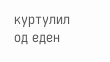куртулил од еден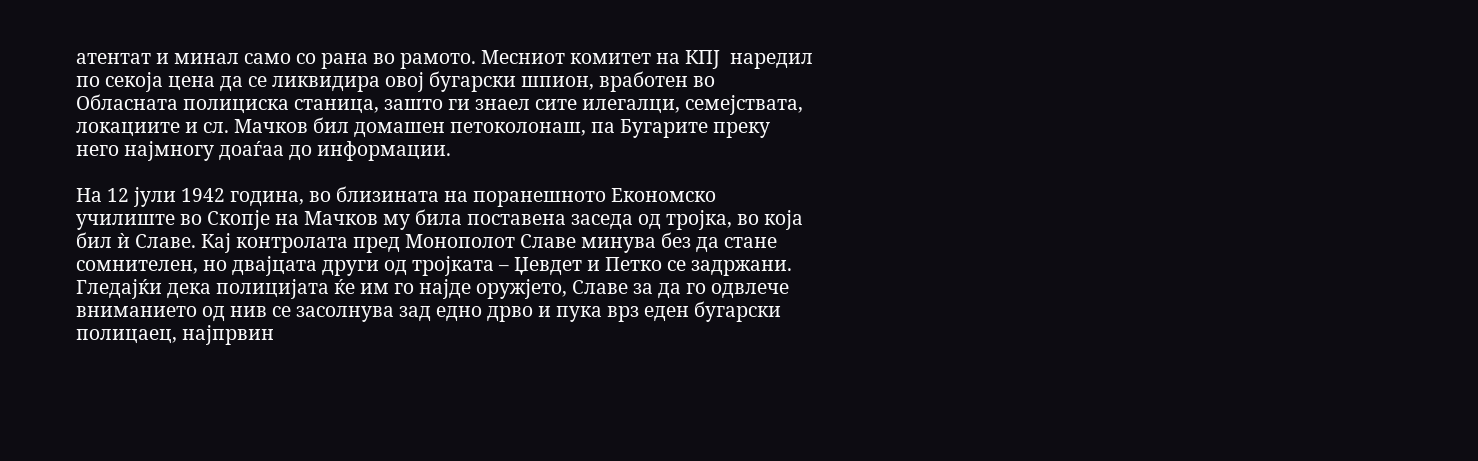атентат и минал само со рана во рамото. Месниот комитет на КПЈ  наредил по секоја цена да се ликвидира овој бугарски шпион, вработен во Обласната полициска станица, зашто ги знаел сите илегалци, семејствата, локациите и сл. Мачков бил домашен петоколонаш, па Бугарите преку него најмногу доаѓаа до информации.

На 12 јули 1942 година, во близината на поранешното Економско училиште во Скопје на Мачков му била поставена заседа од тројка, во која бил ѝ Славе. Кај контролата пред Монополот Славе минува без да стане сомнителен, но двајцата други од тројката – Џевдет и Петко се задржани. Гледајќи дека полицијата ќе им го најде оружјето, Славе за да го одвлече вниманието од нив се засолнува зад едно дрво и пука врз еден бугарски полицаец, најпрвин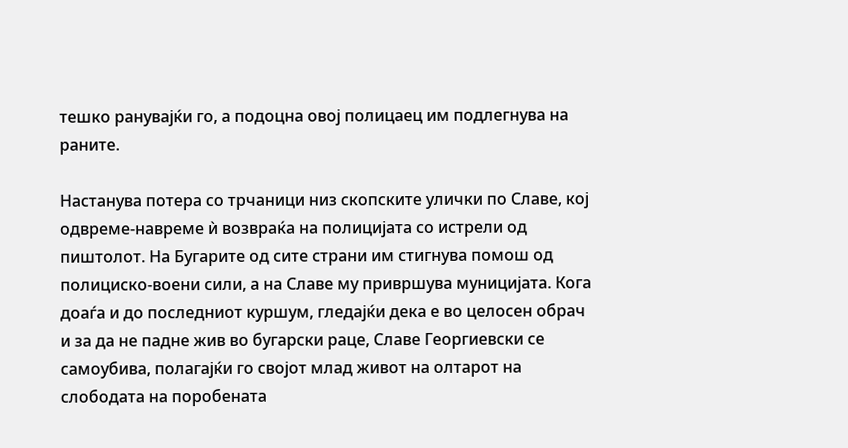тешко ранувајќи го, а подоцна овој полицаец им подлегнува на раните.

Настанува потера со трчаници низ скопските улички по Славе, кој одвреме-навреме ѝ возвраќа на полицијата со истрели од пиштолот. На Бугарите од сите страни им стигнува помош од полициско-воени сили, а на Славе му привршува муницијата. Кога доаѓа и до последниот куршум, гледајќи дека е во целосен обрач и за да не падне жив во бугарски раце, Славе Георгиевски се самоубива, полагајќи го својот млад живот на олтарот на слободата на поробената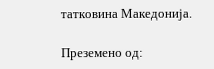татковина Македонија.

Преземено од: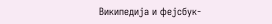Википедија и фејсбук-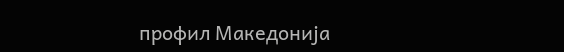профил Македонија